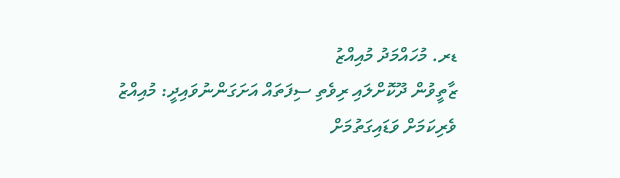ޑރ. މުހައްމަދު މުއިއްޒު
ޒާތީވުން ދޫކޮށްލައި ރިވެތި ސިފަތައް އަށަގަންނުވައިދީ: މުއިއްޒު
ވެރިކަމަށް ވަޑައިގަތުމަށް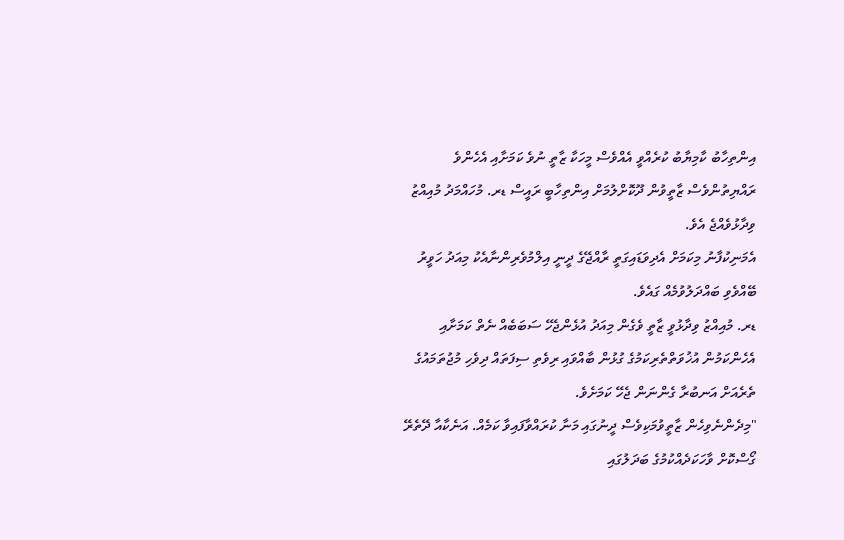އިންތިހާބު ކާމިޔާބު ކުރެއްވީ އެއްވެސް މީހަކާ ޒާތީ ނުވެ ކަމަށާއި އެހެންވެ ރައްޔިތުންވެސް ޒާތީވުން ދޫކޮށްލުމަށް އިންތިހާބީ ރައީސް ޑރ. މުހައްމަދު މުއިއްޒު ވިދާޅުވެއްޖެ އެވެ.
އެމަނިކުފާނު މިކަމަށް އެދިވަޑައިގަތީ ރާއްޖޭގެ ދީނީ އިލްމުވެރިންނާއެކު މިއަދު ހަވީރު ބޭއްވެވި ބައްދަލުވުމެއް ގައެވެ.
ޑރ. މުއިއްޒު ވިދާޅުވީ ޒާތީ ވެގެން މިއަދު އުޅެންޖެހޭ ސަބަބެއް ނެތް ކަމަށާއި އެހެންކަމުން އުޚުވަތްތެރިކަމުގެ ގުޅުން ބާއްވައި ރިވެތި ސިފަތައް ދިވެހި މުޖުތަމައުގެ ތެރެއަށް އަނބުރާ ގެންނަން ޖެހޭ ކަމަށެވެ.
"މިދެންނެވިހެން ޒާތީވުމަކިވެސް ދީނުގައި މަނާ ކުރައްވާފައިވާ ކަމެއް. އަނެކާއާ ދޭތެރޭ ގޯސްކޮށް ވާހަކަދެއްކުމުގެ ބަދަލުގައި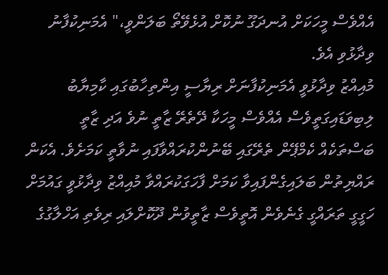އެއްވެސް މީހަކަށް އުނދަގޫ ނުކޮށް އުޅެވޭތޯ ބަލަންވީ،" އެމަނިކުފާނު ވިދާޅުވި އެވެ.
މުއިއްޒު ވިދާޅުވީ އެމަނިކުފާނަށް ރިޔާސީ އިންތިހާބުގައި ކާމިޔާބު ލިބިވަޑައިގަތީވެސް އެއްވެސް މީހަކާ ދޭތެރޭ ޒާތީ ނުވެ އަދި ޒާތީ ބަސްތަކެއް ކެމްޕޭން ތެރޭގައި ބޭނުންކުރައްވާފައި ނުވާތީ ކަމަށެވެ. އެކަން ރައްޔިތުން ބަލައިގެންފައިވާ ކަމަށް ފާހަގަކުރައްވާ މުއިއްޒު ވިދާޅުވީ ގައުމަށް ހަގީގީ ތަރައްގީ ގެނެވެން އޮތީވެސް ޒާތީވުން ދޫކޮށްލައި ރިވެތި އަހްލާގުގެ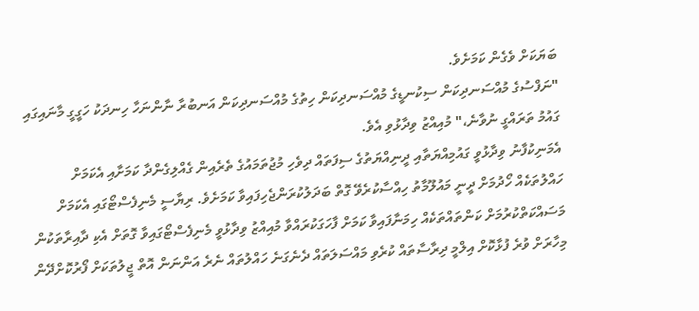ބަޔަކަށް ވެގެން ކަމަށެވެ.
"ނަފްސުގެ މުއްސަނދިކަން ސިކުނޑީގެ މުއްސަނދިކަން ހިތުގެ މުއްސަނދިކަން އަނބުރާ ނާންނަހާ ހިނދަކު ހަގީގީ މާނައިގައި ގައުމު ތަރައްގީ ނުވާނެ،" މުއިއްޒު ވިދާޅުވި އެވެ.
އެމަނިކުފާނު ވިދާޅުވީ ގައުމިއްޔަތާއި ދީނިއްޔަތުގެ ސިފަތައް ދިވެހި މުޖުތަމައުގެ ތެރެއިން ގެއްލިގެންދާ ކަމަށާއި އެކަމަށް ހައްލުތަކެއް ހޯދުމަށް ދީނީ މައުލޫމާތު ހިއްސާކުރެވޭ ގޮތް ބަދަލުކުރަންޖެހިފައިވާ ކަމަށެވެ. ރިޔާސީ މެނިފެސްޓޯގައި އެކަމަށް މަސައްކަތްކުރުމަށް ކަންތައްތަކެއް ހިމަނާފައިވާ ކަމަށް ފާހަގަކުރައްވާ މުއިއްޒު ވިދާޅުވީ މެނިފެސްޓޯގައިވާ ގޮތަށް އެކި ދާއިރާތަކުން މިހާރަށް ވުރެ ފުޅާކޮށް އިލްމީ ދިރާސާތައް ކުރެވި މައްސަލަތައް ދެނެގަނެ ހައްލުތައް ނެރެ އަންނަން އޮތް ޖީލުތަކަށް ފޯރުކޮށްދޭން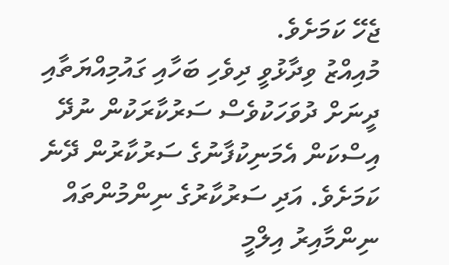ޖެހޭ ކަމަށެވެ.
މުއިއްޒު ވިދާޅުވީ ދިވެހި ބަހާއި ގައުމިއްޔަތާއި ދީނަށް ދުވަހަކުވެސް ސަރުކާރަކުން ނުދޭ އިސްކަން އެމަނިކުފާނުގެ ސަރުކާރުން ދޭނެ ކަމަށެވެ. އަދި ސަރުކާރުގެ ނިންމުންތައް ނިންމާއިރު އިލްމީ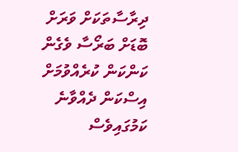ދިރާސާތަކަށް ވަރަށް ބޮޑަށް ބަރޯސާ ވެގެން ކަންކަން ކުރެއްވުމަށް އިސްކަން ދެއްވާނެ ކަމުގައިވެސް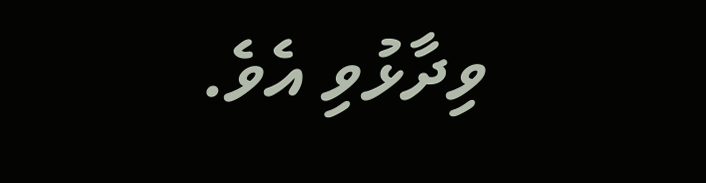ވިދާޅުވި އެވެ.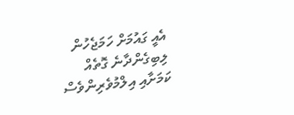އެއީ ގައުމަށް ހަމަޖެހުން ލިބިގެންދާނެ ގޮތެއް ކަމަށާއި އިލްމުވެރިންވެސް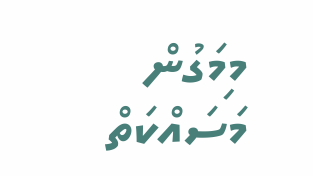މިމަގުން މަސައްކަތް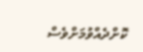ކޮށްދެއްވުމަށްވެސް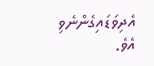އެދިވަޑައިގެންނެވި އެވެ.